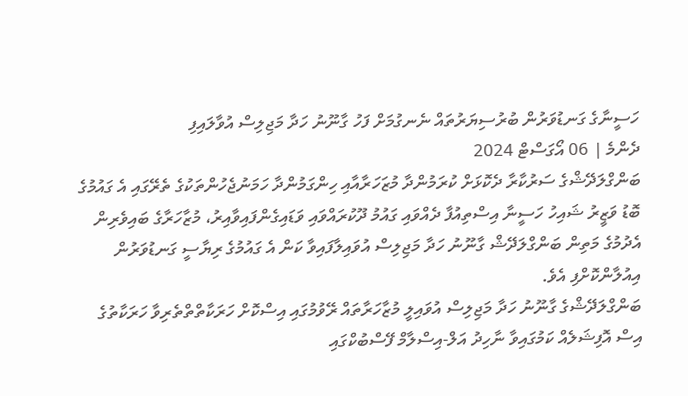ހަސީނާގެ ގަނޑުވަރުން ބުރުސިޔަރުތައް ނެނގުމަށް ފަހު ގާނޫނު ހަދާ މަޖިލިސް އުވާލައިފި
ދެންމެ | 06 އޯގަސްޓް 2024
ބަންގްލަދޭޝްގެ ސަރުކާރާ ދެކޮޅަށް ކުރަމުންދާ މުޒަހަރާއާއި ހިންގަމުންދާ ހަމަނުޖެހުންތަކުގެ ތެރޭގައި އެ ގައުމުގެ ބޮޑު ވަޒީރު ޝައިހު ހަސީނާ އިސްތިއުފާ ދެއްވައި ގައުމު ދޫކުރައްވައި ވަޑައިގެންފައިވާއިރު، މުޒާހަރާގެ ބައިވެރިން އެދުމުގެ މަތިން ބަންގްލަދޭޝް ގާނޫނު ހަދާ މަޖިލިސް އުވައިލާފައިވާ ކަން އެ ގައުމުގެ ރިޔާސީ ގަނޑުވަރުން އިއުލާންކޮށްފި އެވެ.
ބަންގްލަދޭޝްގެ ގާނޫނު ހަދާ މަޖިލިސް އުވައިލީ މުޒާހަރާތައް ރޭވުމުގައި އިސްކޮށް ހަރަކާތްތްތެރިވާ ހަރަކާތުގެ އިސް އޮފިޝަލެއް ކަމުގައިވާ ނާހިދު އަލް-އިސްލާމް ފޭސްބުކްގައި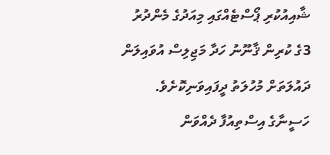ޝާއިއުކުރި ޕޯސްޓެއްގައި މިއަދުގެ މެންދުރު 3ގެ ކުރިން ޤާނޫނު ހަދާ މަޖިލިސް އުވައިލަން ދައުލަތަށް މުހުލަތު ދީފައިވަނިކޮށެވެ.
ހަސީނާގެ އިސްތިއުފާ ދެއްވަން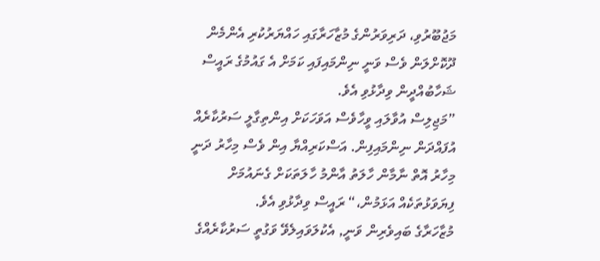މަޖުބޫރުވި، ދަރިވަރުންގެ މުޒާހަރާގައި ހައްޔަރުކުރި އެންމެން ދޫކޮށްލަން ވެސް ވަނީ ނިންމައިފައި ކަމަށް އެ ގައުމުގެ ރައީސް ޝަހާބުއްދީން ވިދާޅުވި އެވެ.
”މަޖިލިސް އުވާލައި ވީހާވެސް އަވަހަކަށް އިންތިގާލީ ސަރުކާރެއް އުފައްދަން ނިންމައިފިން. އަސްކަރިއްޔާ އިން ވެސް މިހާރު ދަނީ މިހާރު އޮތް ނާމާން ހާލަތު އާންމު ހާލަތަކަށް ގެނައުމަށް ފިޔަވަޅުތަކެއް އަޅަމުން،“ ރައީސް ވިދާޅުވި އެވެ.
މުޒާހަރާގެ ބައިވެރިން ވަނީ, އެކުލަވައިލެވޭ ވަގުތީ ސަރުކާރެއްގެ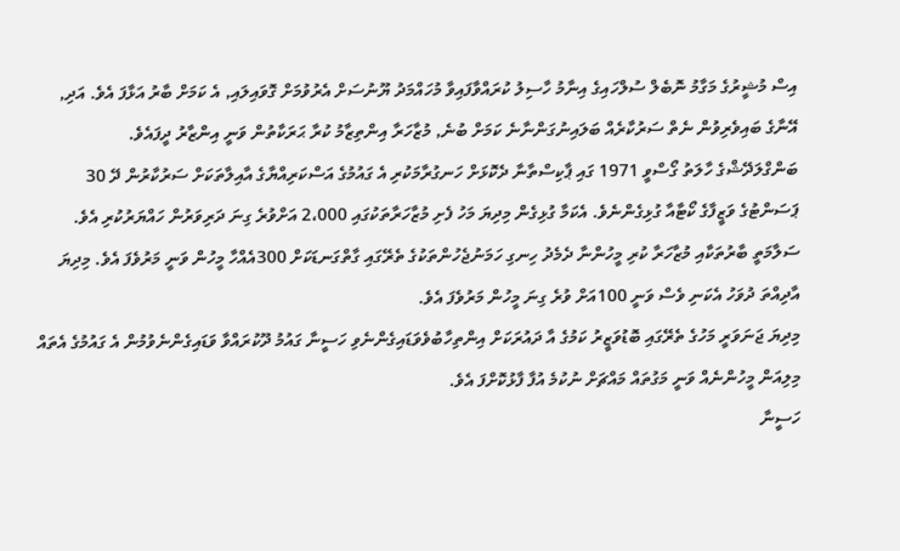އިސް މުޝީރުގެ މަގާމު ނޮބެލް ސުލްހައިގެ އިނާމު ހާސިލު ކުރައްވާފައިވާ މުހައްމަދު ޔޫނުސަށް އެރުވުމަށް ގޮވައިލައި, އެ ކަމަށް ބާރު އަޅާފަ އެވެ. އަދި, އޭނާގެ ބައިވެރިވުން ނެތް ސަރުކާރެއް ބަލައިނުގަންނާނެ ކަމަށް ބުނެ, މުޒާހަރާ އިންތިޒާމު ކުރާ ޙަރަކާތުން ވަނީ އިންޒާރު ދީފައެވެ.
ބަންގްލަދޭޝްގެ ހާލަތު ގޯސްވީ 1971 ގައި ޕާކިސްތާނާ ދެކޮޅަށް ހަނގުރާމަކުރި އެ ގައުމުގެ އަސްކަރިއްޔާގެ އާއިލާތަކަށް ސަރުކާރުން ދޭ 30 ޕަސަންޓުގެ ވަޒީފާގެ ކޯޓާއާ ގުޅިގެންނެވެ. އެކަމާ ގުޅިގެން މިދިޔަ މަހު ފެށި މުޒާހަރާތަކުގައި 2،000 އަށްވުރެ ގިނަ ދަރިވަރުން ހައްޔަރުކުރި އެވެ.
ސަލާމަތީ ބާރުތަކާއި މުޒާހަރާ ކުރި މީހުންނާ ދެމެދު ހިނގި ހަމަނުޖެހުންތަކުގެ ތެރޭގައި ގާތްގަނޑަކަށް 300އެއްހާ މީހުން ވަނީ މަރުވެފަ އެވެ. މިދިޔަ އާދިއްތަ ދުވަހު އެކަނި ވެސް ވަނީ 100އަށް ވުރެ ގިނަ މީހުން މަރުވެފަ އެވެ.
މިދިޔަ ޖަނަވަރީ މަހުގެ ތެރޭގައި ބޮޑުވަޒީރު ކަމުގެ އާ ދައުރަކަށް އިންތިހާބުވެވަޑައިގެންނެވި ހަސީނާ ގައުމު ދޫކުރައްވާ ވަޑައިގެންނެވުމުން އެ ގައުމުގެ އެތައް މިލިއަން މީހުންނެއް ވަނީ މަގުތައް މައްޗަށް ނުކުމެ އުފާ ފާޅުކޮށްފަ އެވެ.
ހަސީނާ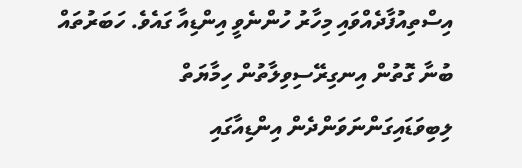އިސްތިއުފާދެއްވައި މިހާރު ހުންނެވީ އިންޑިއާ ގައެވެ. ހަބަރުތައް ބުނާ ގޮތުން އިނގިރޭސިވިލާތުން ހިމާޔަތް ލިބިވަޑައިގަންނަވަންދެން އިންޑިއާގައި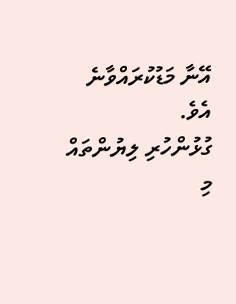އޭނާ މަޑުކުރައްވާނެ އެވެ.
ގުޅުންހުރި ލިޔުންތައް
މި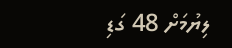ލިޔުމަށް 48 ގަޑި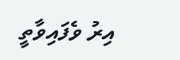އިރު ވެފައިވާތީ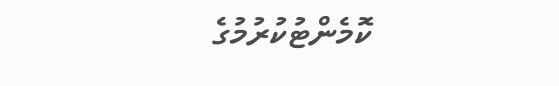ކޮމެންޓުކުރުމުގެ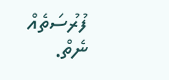ފުރުސަތެއް ނެތް.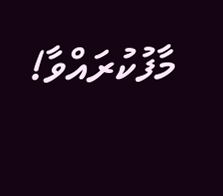މާފުކުރައްވާ!